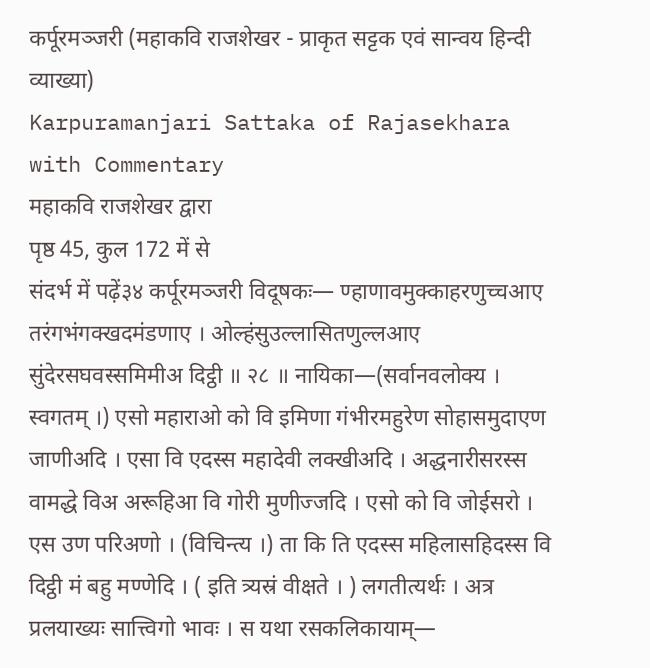कर्पूरमञ्जरी (महाकवि राजशेखर - प्राकृत सट्टक एवं सान्वय हिन्दी व्याख्या)
Karpuramanjari Sattaka of Rajasekhara with Commentary
महाकवि राजशेखर द्वारा
पृष्ठ 45, कुल 172 में से
संदर्भ में पढ़ें३४ कर्पूरमञ्जरी विदूषकः— ण्हाणावमुक्काहरणुच्चआए तरंगभंगक्खदमंडणाए । ओल्हंसुउल्लासितणुल्लआए सुंदेरसघवस्समिमीअ दिट्ठी ॥ २८ ॥ नायिका—(सर्वानवलोक्य । स्वगतम् ।) एसो महाराओ को वि इमिणा गंभीरमहुरेण सोहासमुदाएण जाणीअदि । एसा वि एदस्स महादेवी लक्खीअदि । अद्धनारीसरस्स वामद्धे विअ अरूहिआ वि गोरी मुणीज्जदि । एसो को वि जोईसरो । एस उण परिअणो । (विचिन्त्य ।) ता कि ति एदस्स महिलासहिदस्स वि दिट्ठी मं बहु मण्णेदि । ( इति त्र्यस्रं वीक्षते । ) लगतीत्यर्थः । अत्र प्रलयाख्यः सात्त्विगो भावः । स यथा रसकलिकायाम्—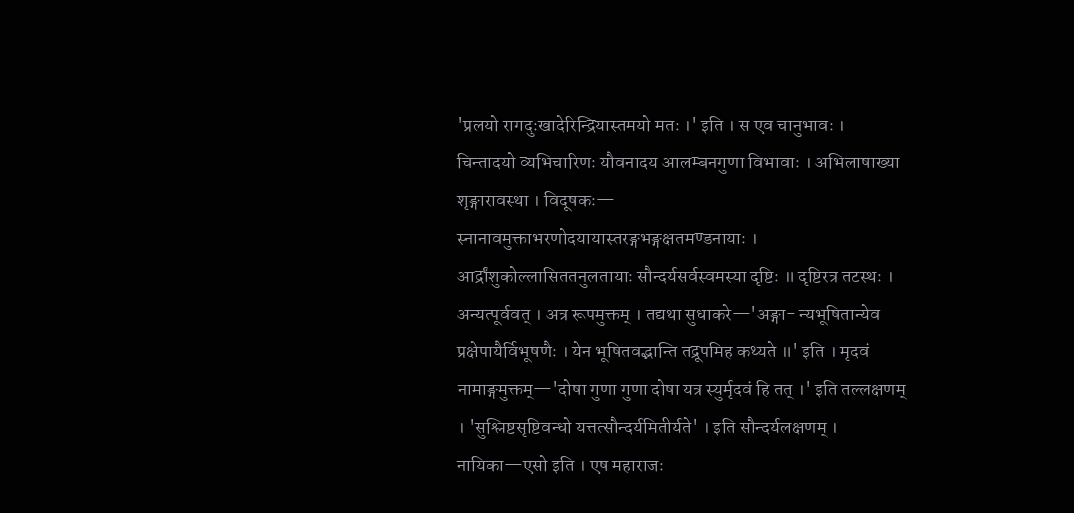'प्रलयो रागदुःखादेरिन्द्रियास्तमयो मतः ।' इति । स एव चानुभावः । चिन्तादयो व्यभिचारिणः यौवनादय आलम्बनगुणा विभावाः । अभिलाषाख्या शृङ्गारावस्था । विदूषकः— स्नानावमुक्ताभरणोदयायास्तरङ्गभङ्गक्षतमण्डनायाः । आर्द्रांशुकोल्लासिततनुलतायाः सौन्दर्यसर्वस्वमस्या दृष्टिः ॥ दृष्टिरत्र तटस्थः । अन्यत्पूर्ववत् । अत्र रूपमुक्तम् । तद्यथा सुधाकरे—'अङ्गा- न्यभूषितान्येव प्रक्षेपायैर्विभूषणैः । येन भूषितवद्भान्ति तद्रूपमिह कथ्यते ॥' इति । मृदवं नामाङ्गमुक्तम्—'दोषा गुणा गुणा दोषा यत्र स्युर्मृदवं हि तत् ।' इति तल्लक्षणम् । 'सुश्लिष्टसृष्टिवन्धो यत्तत्सौन्दर्यमितीर्यते' । इति सौन्दर्यलक्षणम् । नायिका—एसो इति । एष महाराजः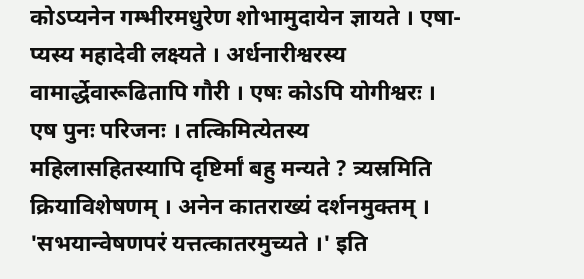कोऽप्यनेन गम्भीरमधुरेण शोभामुदायेन ज्ञायते । एषा- प्यस्य महादेवी लक्ष्यते । अर्धनारीश्वरस्य वामार्द्धेवारूढितापि गौरी । एषः कोऽपि योगीश्वरः । एष पुनः परिजनः । तत्किमित्येतस्य महिलासहितस्यापि दृष्टिर्मां बहु मन्यते ? त्र्यस्रमिति क्रियाविशेषणम् । अनेन कातराख्यं दर्शनमुक्तम् । 'सभयान्वेषणपरं यत्तत्कातरमुच्यते ।' इति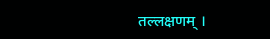तल्लक्षणम् ।